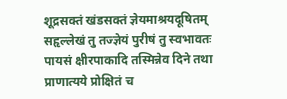शूद्रसक्तं खंडसक्तं ज्ञेयमाश्रयदूषितम्
सहृल्लेखं तु तज्ज्ञेयं पुरीषं तु स्वभावतः
पायसं क्षीरपाकादि तस्मिन्नेव दिने तथा
प्राणात्यये प्रोक्षितं च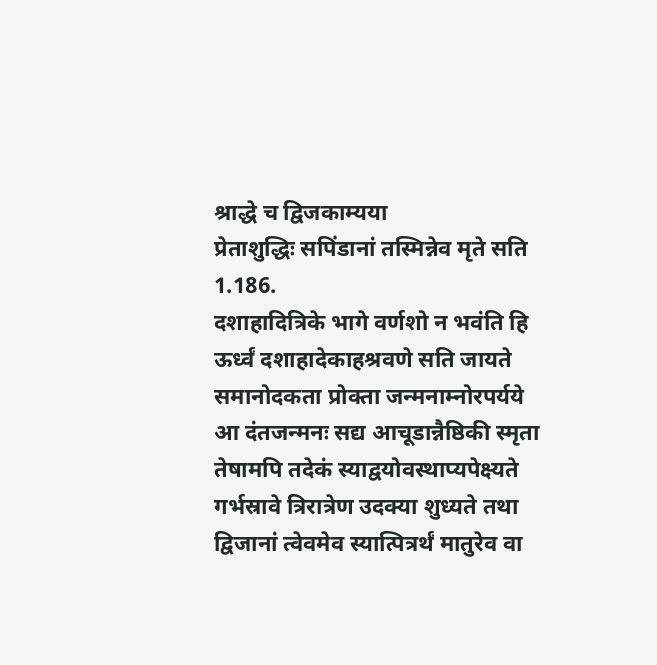श्राद्धे च द्विजकाम्यया
प्रेताशुद्धिः सपिंडानां तस्मिन्नेव मृते सति 1.186.
दशाहादित्रिके भागे वर्णशो न भवंति हि
ऊर्ध्वं दशाहादेकाहश्रवणे सति जायते
समानोदकता प्रोक्ता जन्मनाम्नोरपर्यये
आ दंतजन्मनः सद्य आचूडान्नैष्ठिकी स्मृता
तेषामपि तदेकं स्याद्वयोवस्थाप्यपेक्ष्यते
गर्भस्रावे त्रिरात्रेण उदक्या शुध्यते तथा
द्विजानां त्वेवमेव स्यात्पित्रर्थं मातुरेव वा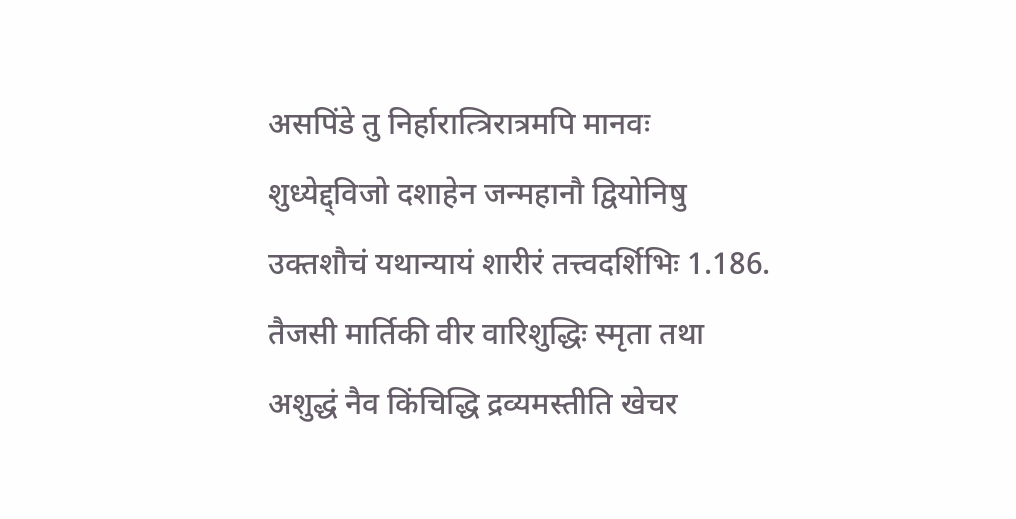असपिंडे तु निर्हारात्त्रिरात्रमपि मानवः
शुध्येद्द्विजो दशाहेन जन्महानौ द्वियोनिषु
उक्तशौचं यथान्यायं शारीरं तत्त्वदर्शिभिः 1.186.
तैजसी मार्तिकी वीर वारिशुद्धिः स्मृता तथा
अशुद्धं नैव किंचिद्धि द्रव्यमस्तीति खेचर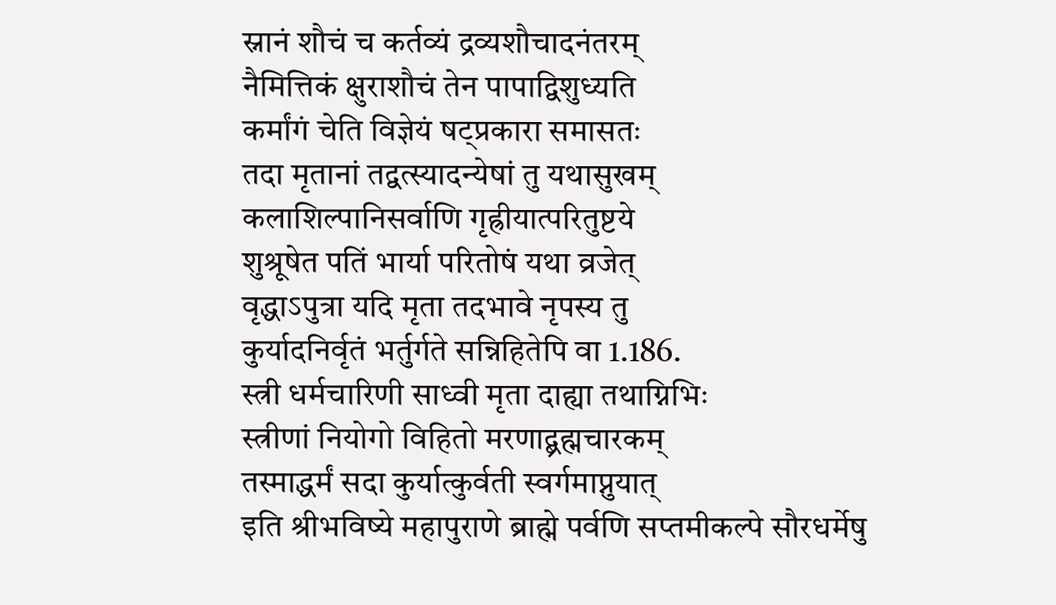स्नानं शौचं च कर्तव्यं द्रव्यशौचादनंतरम्
नैमित्तिकं क्षुराशौचं तेन पापाद्विशुध्यति
कर्मांगं चेति विज्ञेयं षट्प्रकारा समासतः
तदा मृतानां तद्वत्स्यादन्येषां तु यथासुखम्
कलाशिल्पानिसर्वाणि गृह्रीयात्परितुष्टये
शुश्रूषेत पतिं भार्या परितोषं यथा व्रजेत्
वृद्धाऽपुत्रा यदि मृता तदभावे नृपस्य तु
कुर्यादनिर्वृतं भर्तुर्गते सन्निहितेपि वा 1.186.
स्त्री धर्मचारिणी साध्वी मृता दाह्या तथाग्निभिः
स्त्रीणां नियोगो विहितो मरणाद्ब्रह्मचारकम्
तस्माद्धर्मं सदा कुर्यात्कुर्वती स्वर्गमाप्नुयात्
इति श्रीभविष्ये महापुराणे ब्राह्मे पर्वणि सप्तमीकल्पे सौरधर्मेषु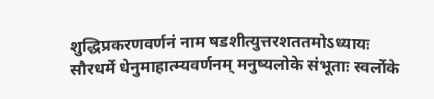शुद्धिप्रकरणवर्णनं नाम षडशीत्युत्तरशततमोऽध्यायः
सौरधर्मे धेनुमाहात्म्यवर्णनम् मनुष्यलोके संभूताः स्वर्लोके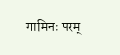गामिनः परम्